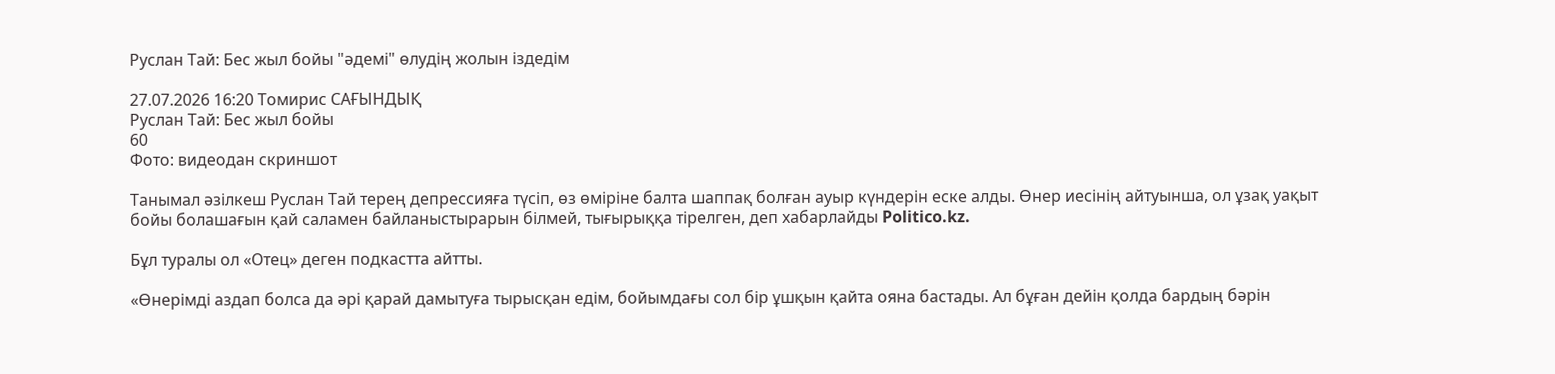Руслан Тай: Бес жыл бойы "әдемі" өлудің жолын іздедім

27.07.2026 16:20 Томирис САҒЫНДЫҚ
Руслан Тай: Бес жыл бойы
60
Фото: видеодан скриншот

Танымал әзілкеш Руслан Тай терең депрессияға түсіп, өз өміріне балта шаппақ болған ауыр күндерін еске алды. Өнер иесінің айтуынша, ол ұзақ уақыт бойы болашағын қай саламен байланыстырарын білмей, тығырыққа тірелген, деп хабарлайды Politico.kz.

Бұл туралы ол «Отец» деген подкастта айтты.

«Өнерімді аздап болса да әрі қарай дамытуға тырысқан едім, бойымдағы сол бір ұшқын қайта ояна бастады. Ал бұған дейін қолда бардың бәрін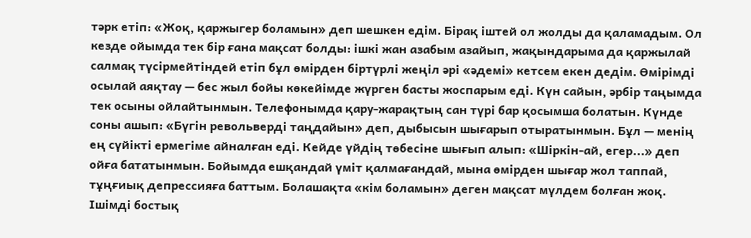тәрк етіп: «Жоқ, қаржыгер боламын» деп шешкен едім. Бірақ іштей ол жолды да қаламадым. Ол кезде ойымда тек бір ғана мақсат болды: ішкі жан азабым азайып, жақындарыма да қаржылай салмақ түсірмейтіндей етіп бұл өмірден біртүрлі жеңіл әрі «әдемі» кетсем екен дедім. Өмірімді осылай аяқтау — бес жыл бойы көкейімде жүрген басты жоспарым еді. Күн сайын, әрбір таңымда тек осыны ойлайтынмын. Телефонымда қару-жарақтың сан түрі бар қосымша болатын. Күнде соны ашып: «Бүгін револьверді таңдайын» деп, дыбысын шығарып отыратынмын. Бұл — менің ең сүйікті ермегіме айналған еді. Кейде үйдің төбесіне шығып алып: «Шіркін-ай, егер...» деп ойға бататынмын. Бойымда ешқандай үміт қалмағандай, мына өмірден шығар жол таппай, тұңғиық депрессияға баттым. Болашақта «кім боламын» деген мақсат мүлдем болған жоқ. Ішімді бостық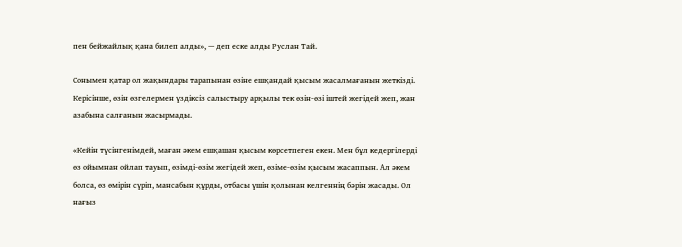пен бейжайлық қана билеп алды», — деп еске алды Руслан Тай.

Сонымен қатар ол жақындары тарапынан өзіне ешқандай қысым жасалмағанын жеткізді. Керісінше, өзін өзгелермен үздіксіз салыстыру арқылы тек өзін-өзі іштей жегідей жеп, жан азабына салғанын жасырмады.

«Кейін түсінгенімдей, маған әкем ешқашан қысым көрсетпеген екен. Мен бұл кедергілерді өз ойымнан ойлап тауып, өзімді-өзім жегідей жеп, өзіме-өзім қысым жасаппын. Ал әкем болса, өз өмірін сүріп, мансабын құрды, отбасы үшін қолынан келгеннің бәрін жасады. Ол нағыз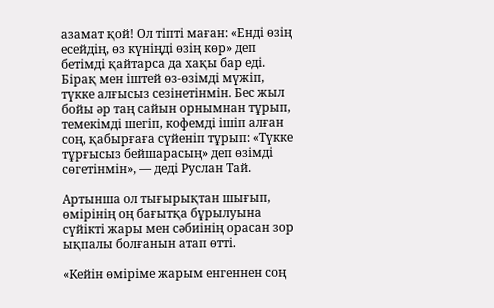азамат қой! Ол тіпті маған: «Енді өзің есейдің, өз күніңді өзің көр» деп бетімді қайтарса да хақы бар еді. Бірақ мен іштей өз-өзімді мүжіп, түкке алғысыз сезінетінмін. Бес жыл бойы әр таң сайын орнымнан тұрып, темекімді шегіп, кофемді ішіп алған соң, қабырғаға сүйеніп тұрып: «Түкке тұрғысыз бейшарасың» деп өзімді сөгетінмін», — деді Руслан Тай.

Артынша ол тығырықтан шығып, өмірінің оң бағытқа бұрылуына сүйікті жары мен сәбиінің орасан зор ықпалы болғанын атап өтті.

«Кейін өміріме жарым енгеннен соң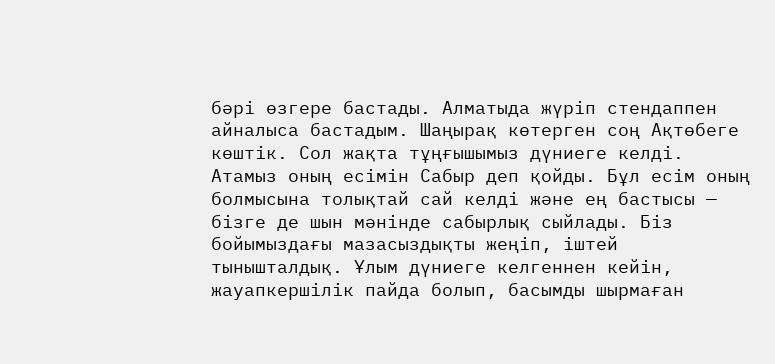бәрі өзгере бастады. Алматыда жүріп стендаппен айналыса бастадым. Шаңырақ көтерген соң Ақтөбеге көштік. Сол жақта тұңғышымыз дүниеге келді. Атамыз оның есімін Сабыр деп қойды. Бұл есім оның болмысына толықтай сай келді және ең бастысы — бізге де шын мәнінде сабырлық сыйлады. Біз бойымыздағы мазасыздықты жеңіп, іштей тынышталдық. Ұлым дүниеге келгеннен кейін, жауапкершілік пайда болып, басымды шырмаған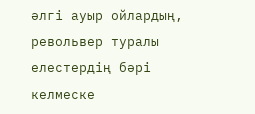әлгі ауыр ойлардың, револьвер туралы елестердің бәрі келмеске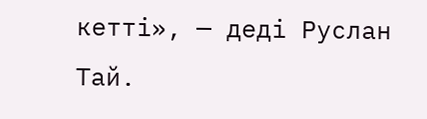кетті», — деді Руслан Тай.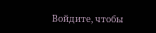Войдите, чтобы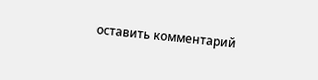оставить комментарий